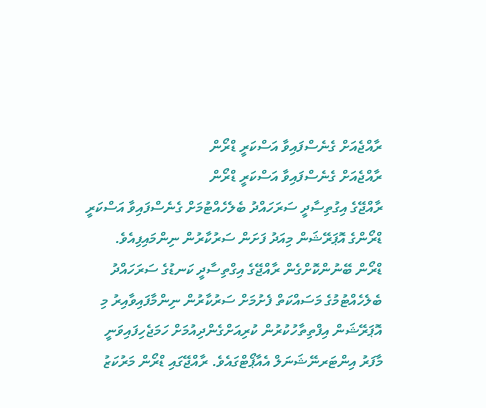ރާއްޖެއަށް ގެނެސްފައިވާ އަސްކަރީ ޑްރޯން
ރާއްޖެއަށް ގެނެސްފައިވާ އަސްކަރީ ޑްރޯން
ރާއްޖޭގެ އިގުތިސާދީ ސަރަހައްދު ބެލެހެއްޓުމަށް ގެނެސްފައިވާ އަސްކަރީ ޑްރޯންގެ އޮޕަރޭޝަން މިއަދު ފަށަން ސަރުކާރުން ނިންމައިފިއެވެ.
ޑްރޯން ބޭނުންކޮށްގެން ރާއްޖޭގެ އިގްތިސާދީ ކަނޑުގެ ސަރަހައްދު ބެލެހެއްޓުމުގެ މަސައްކަތް ފެށުމަށް ސަރުކާރުން ނިންމާފައިވާއިރު މި އޮޕަރޭޝަން އިފްތިތާހުކުރުން ކުރިއަށްގެންދިއުމަށް ހަމަޖެހިފައިވަނީ މާފަރު އިންޓަރނޭޝަނަލް އެއާޕޯޓްގައެވެ. ރާއްޖޭގައި ޑްރޯން މަރުކަޒު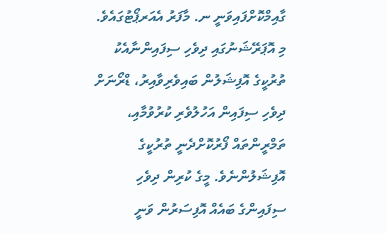ގާއިމްކޮށްފައިވަނީ ނ. މާފަރު އެއަރޕޯޓުގައެވެ.
މި އޮޕަރޭޝަނުގައި ދިވެހި ސިފައިންނާއެކު ތުރުކީގެ އޮފިޝަލުން ބައިވެރިވާއިރު، ޑްރޯނަށް ދިވެހި ސިފައިން އަހުލުވެރި ކުރުވުމާއި، ތަމްރީންތައް ފޯރުކޮށްދެނީ ތުރުކީގެ އޮފިޝަލުންނެވެ. މީގެ ކުރިން ދިވެހި ސިފައިންގެ ބައެއް އޮފިސަރުން ވަނީ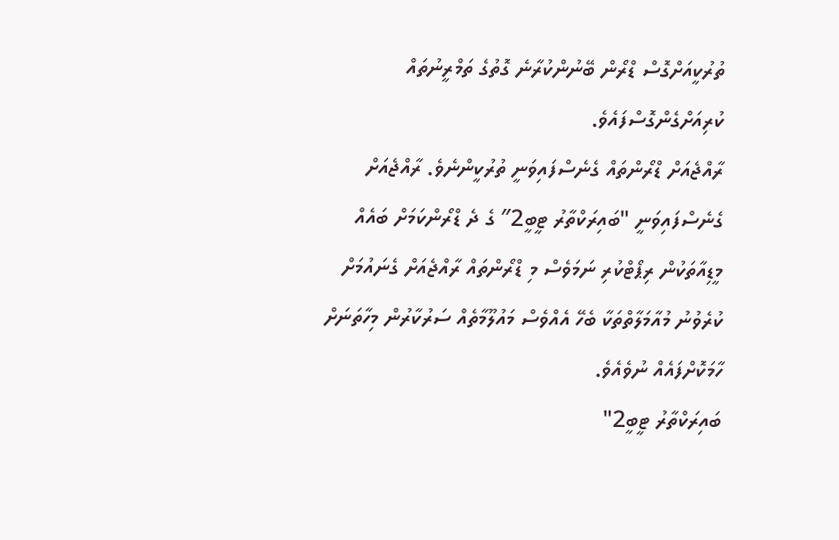ތުރުކީއަށްގޮސް ޑްރޯން ބޭނުންކުރާނެ ގޮތުގެ ތަމްރީނުތައް ކުރިއަށްގެންގޮސްފައެވެ.
ރާއްޖެއަށް ޑްރޯންތައް ގެނެސްފައިވަނީ ތުރުކީންނެވެ. ރާއްޖެއަށް ގެނެސްފައިވަނީ "ބައިރަކްތާރު ޓީބީ2″ ގެ ދެ ޑްރޯންކަމަށް ބައެއް މީޑިއާތަކުން ރިޕޯޓްކުރި ނަމަވެސް މި ޑްރޯންތައް ރާއްޖެއަށް ގެނައުމަށް ކުރެވުނު މުއާމަލާތްތަކާ ބެހޭ އެއްވެސް މައުލޫމާތެއް ސަރުކާރުން މިހާތަނަށް ހާމަކޮށްފައެއް ނުވެއެވެ.
ބައިރަކްތާރު ޓީބީ2"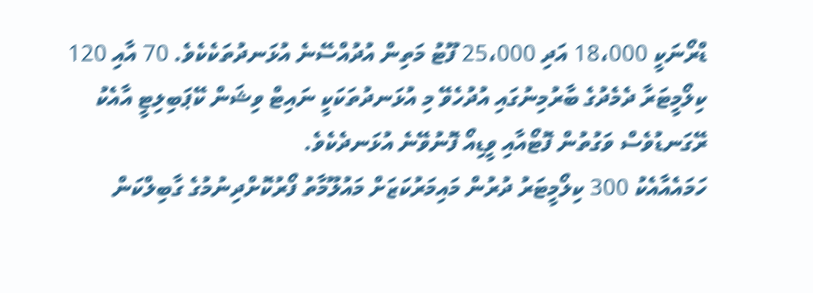ޑްރޯނަކީ 18،000 އަދި 25،000 ފޫޓު މަތިން އުދުއްސޭނެ އުޅަނދުތަކެކެވެ. 70 އާއި 120 ކިލޯމީޓަރާ ދެމެދުގެ ބާރުމިނުގައި އުދުހެވޭ މި އުޅަނދުތަކަކީ ނައިޓް ވިޝަން ކޭޕަބިލިޓީ އާއެކު ރޭގަނޑުވެސް ވަގުތުން ފޮޓޯއާއި ވީޑިއޯ ފޮނުވޭނެ އުޅަނދެކެވެ.
ހަމައެއާއެކު 300 ކިލޯމީޓަރު ދުރުން މައިމަރުކަޒަށް މައުލޫމާތު ފޯރުކޮށްދިނުމުގެ ގާބިލްކަން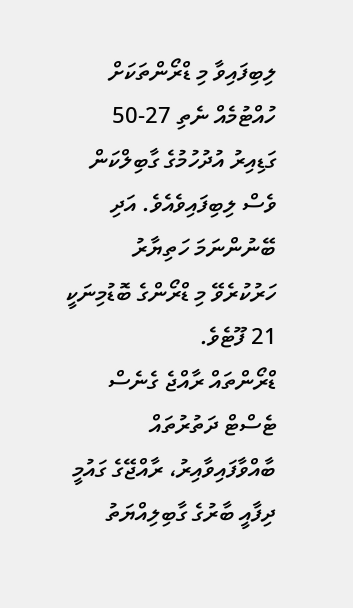ލިބިފައިވާ މި ޑްރޯންތަކަށް ހުއްޓުމެއް ނެތި 27-50 ގަޑިއިރު އުދުހުމުގެ ގާބިލްކަން ވެސް ލިބިފައިވެއެވެ. އަދި ބޭނުންނަމަ ހަތިޔާރު ހަރުކުރެވޭ މި ޑްރޯންގެ ބޮޑުމިނަކީ 21 ފޫޓެވެ.
ޑްރޯންތައް ރާއްޖެ ގެނެސް ޓެސްޓް ދަތުރުތައް ބާއްވާފައިވާއިރު، ރާއްޖޭގެ ގައުމީ ދިފާއީ ބާރުގެ ގާބިލިއްޔަތު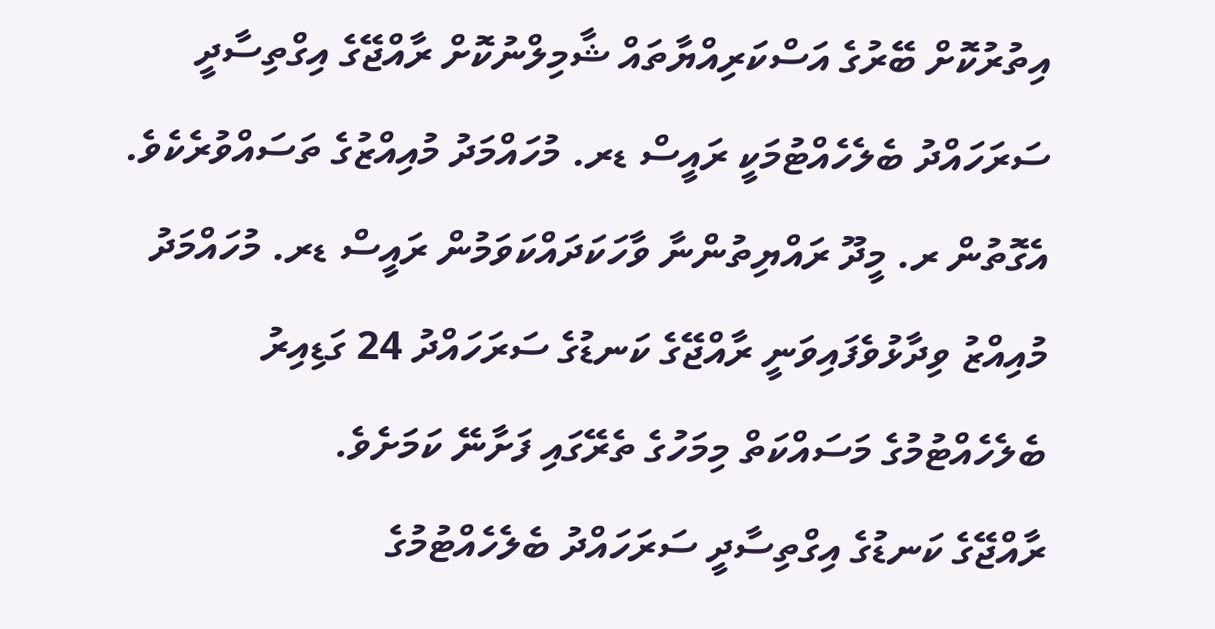އިތުރުކޮށް ބޭރުގެ އަސްކަރިއްޔާތައް ޝާމިލްނުކޮށް ރާއްޖޭގެ އިގްތިސާދީ ސަރަހައްދު ބެލެހެއްޓުމަކީ ރައީސް ޑރ. މުހައްމަދު މުއިއްޒުގެ ތަސައްވުރެކެވެ.
އެގޮތުން ރ. މީދޫ ރައްޔިތުންނާ ވާހަކަދައްކަވަމުން ރައީސް ޑރ. މުހައްމަދު މުއިއްޒު ވިދާޅުވެފައިވަނީ ރާއްޖޭގެ ކަނޑުގެ ސަރަހައްދު 24 ގަޑިއިރު ބެލެހެއްޓުމުގެ މަސައްކަތް މިމަހުގެ ތެރޭގައި ފަށާނޭ ކަމަށެވެ.
ރާއްޖޭގެ ކަނޑުގެ އިގްތިސާދީ ސަރަހައްދު ބެލެހެއްޓުމުގެ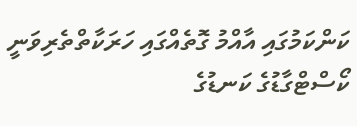ކަންކަމުގައި އާއްމު ގޮތެއްގައި ހަރަކާތްތެރިވަނީ ކޯސްޓްގާޑުގެ ކަނޑުގެ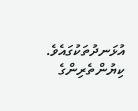އުޅަނދުތަކުގައެވެ.
ކިޔުންތެރިންގެ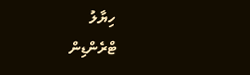ހިޔާލު
ޓްރެންޑިން